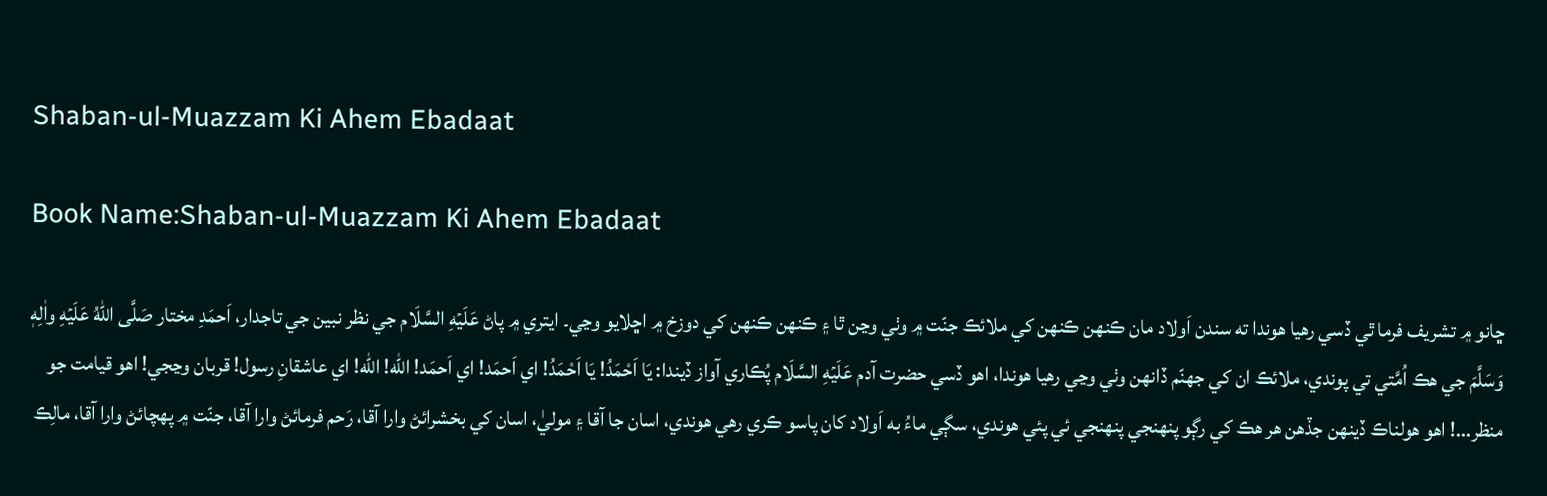Shaban-ul-Muazzam Ki Ahem Ebadaat

Book Name:Shaban-ul-Muazzam Ki Ahem Ebadaat

ڇانو ۾ تشريف فرما ٿي ڏسي رهيا هوندا ته سندن اَولاد مان ڪنهن ڪنهن کي ملائڪ جنّت ۾ وٺي وڃن ٿا ۽ ڪنهن ڪنهن کي دوزخ ۾ اڇلايو وڃي۔ ايتري ۾ پاڻ عَلَيۡهِ السَّلَام جي نظر نبين جي تاجدار، اَحمَدِ مختار صَلَّى اللّٰهُ عَلَيۡهِ واٰلِهٖ وَسَلَّمَ جي هڪ اُمَّتي تي پوندي، ملائڪ ان کي جهنّم ڏانهن وٺي وڃي رهيا هوندا، اهو ڏسي حضرت آدم عَلَيۡهِ السَّلَام پُڪاري آواز ڏيندا: یَا اَحْمَدُ! یَا اَحْمَدُ! اي اَحمَد! اي اَحمَد! الله! الله! اي عاشقانِ رسول! قربان وڃجي! اهو قيامت جو منظر...! اهو هولناڪ ڏينهن جڏهن هر هڪ کي رڳو پنهنجي پنهنجي ئي پئي هوندي، سڳي ماءُ به اَولاد کان پاسو ڪري رهي هوندي، اسان جا آقا ۽ موليٰ، اسان کي بخشرائڻ وارا آقا، رَحم فرمائڻ وارا آقا، جنّت ۾ پهچائڻ وارا آقا، مالِڪ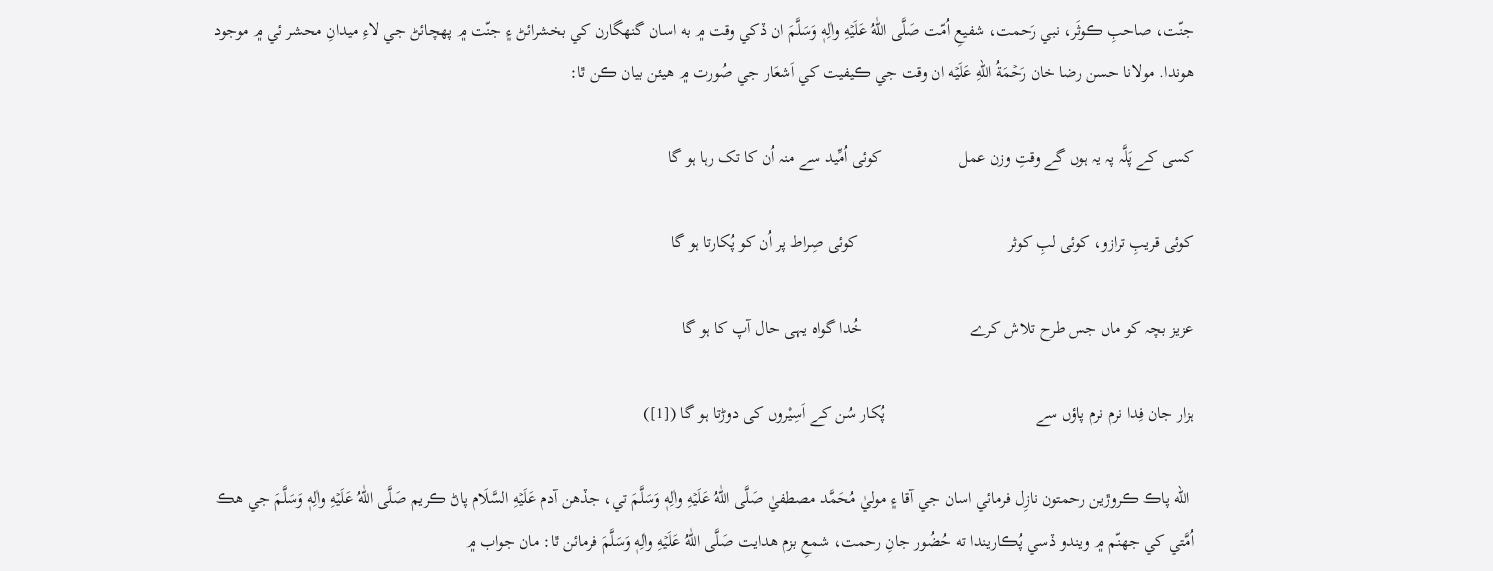جنّت، صاحبِ ڪوثَر، نبي رَحمت، شفيعِ اُمّت صَلَّى اللّٰهُ عَلَيۡهِ واٰلِهٖ وَسَلَّمَ ان ڏکي وقت ۾ به اسان گنهگارن کي بخشرائڻ ۽ جنّت ۾ پهچائڻ جي لاءِ ميدانِ محشر ئي ۾ موجود هوندا. مولانا حسن رضا خان رَحۡمَةُ اللهِ عَلَيۡه ان وقت جي ڪيفيت کي اَشعَار جي صُورت ۾ هيئن بيان ڪن ٿا:

کسی کے پَلَّہ پہ یہ ہوں گے وقتِ وزن عمل                  کوئی اُمِّید سے منہ اُن کا تک رہا ہو گا

کوئی قریبِ ترازو، کوئی لبِ کوثر                                   کوئی صِراط پر اُن کو پُکارتا ہو گا

عزیز بچہ کو ماں جس طرح تلاش کرے                         خُدا گواہ یہی حال آپ کا ہو گا

ہزار جان فِدا نرم نرم پاؤں سے                                   پُکار سُن کے اَسِیْروں کی دوڑتا ہو گا ([1])

 الله پاڪ ڪروڙين رحمتون نازِل فرمائي اسان جي آقا ۽ موليٰ مُحَمَّد مصطفيٰ صَلَّى اللّٰهُ عَلَيۡهِ واٰلِهٖ وَسَلَّمَ تي، جڏهن آدم عَلَيۡهِ السَّلَام پاڻ ڪريم صَلَّى اللّٰهُ عَلَيۡهِ واٰلِهٖ وَسَلَّمَ جي هڪ اُمَّتي کي جهنّم ۾ ويندو ڏسي پُڪاريندا ته حُضُور جانِ رحمت، شمعِ بزم هدايت صَلَّى اللّٰهُ عَلَيۡهِ واٰلِهٖ وَسَلَّمَ فرمائن ٿا: مان جواب ۾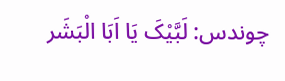چوندس: لَبَّیْکَ یَا اَبَا الْبَشَر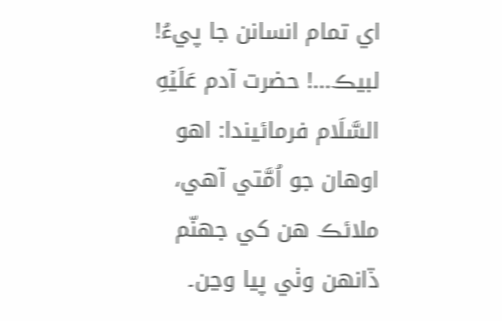اي تمام انسانن جا پيءُ! لبيڪ...! حضرت آدم عَلَيۡهِ السَّلَام فرمائيندا: اهو اوهان جو اُمَّتي آهي، ملائڪ هن کي جهنّم ڏانهن وٺي پيا وڃن۔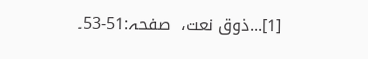[1]...ذوق نعت،  صفحہ:51-53۔